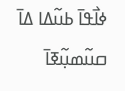ߦߊ߯ߟߊ߫ ߕߎ߬ߡߊ ߡߊ߫ ߛߎ߬ߘߎ߲߬ߧߊ߫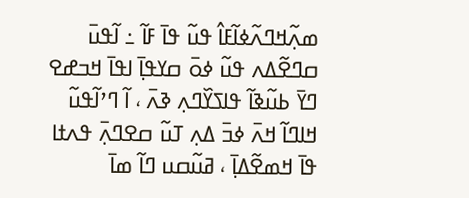ߘߍ߲߬ߞߣߍ߬ߦߊ߬ߓߊ߮ ߟߎ߬ ߟߊ߫ ߓߊ߬ ߸ ߊ߬ߟߎ߫ ߛߣߐ߬ߡߍ ߟߎ߬ ߦߋ߫ ߛߌߟߊ߲߫ ߊߟߊ߫ ߞߏߝߐ ߣߌ߫ ߕߎ߬ߢߊ߬ ߟߊߖߌ߰ߣߍ߲ ߢߍ߫ ، ߊ߬ ߣߴߊ߬ߟߎ߬ ߞߊߣߊ߬ ߞߍ߫ ߦߏ߫ ߡߍ߲ ߠߎ߬ ߛߐߣߍ߲߫ ߟߍߙߊ ߟߊ߫ ߞߘߐ߬ߡߊ߲߫ ، ߥߎ߬ߛߎ ߣߊ߬ ߘߊ߫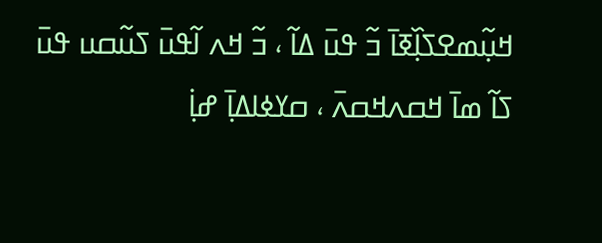ߞߎ߲߬ߘߐߖߊ߲߰ߧߊ߫ ߏ߬ ߟߎ߫ ߡߊ߬ ، ߏ߬ ߞߍ ߊ߬ߟߎ߫ ߖߎ߬ߛߎ ߟߎ߫ ߖߊ߬ ߘߊ߫ ߞߛߍߞߛߍ߫ ، ߛߌߦߊߡߊ߲߫ ߝߊ߲߭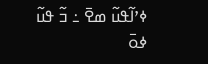ߦߴߊ߬ߟߎ߬ ߘߐ߫ ߸ ߏ߬ ߟߎ߬ ߦߋ߫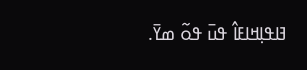ߔߊߟߊ߲ߞߊߓߊ߮ ߟߎ߫ ߟߋ߬ ߘߌ߫.